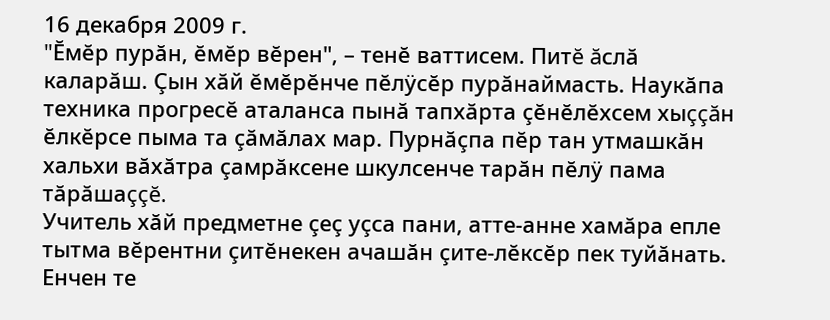16 декабря 2009 г.
"Ĕмĕр пурăн, ĕмĕр вĕрен", – тенĕ ваттисем. Питĕ ăслă каларăш. Çын хăй ĕмĕрĕнче пĕлÿсĕр пурăнаймасть. Наукăпа техника прогресĕ аталанса пынă тапхăрта çĕнĕлĕхсем хыççăн ĕлкĕрсе пыма та çăмăлах мар. Пурнăçпа пĕр тан утмашкăн хальхи вăхăтра çамрăксене шкулсенче тарăн пĕлÿ пама тăрăшаççĕ.
Учитель хăй предметне çеç уçса пани, атте-анне хамăра епле тытма вĕрентни çитĕнекен ачашăн çите-лĕксĕр пек туйăнать. Енчен те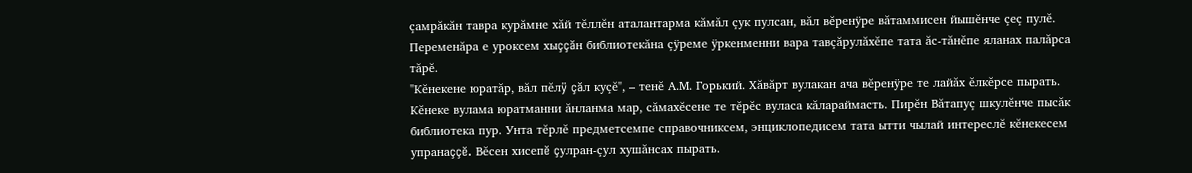çамрăкăн тавра курăмне хăй тĕллĕн аталантарма кăмăл çук пулсан, вăл вĕренÿре вăтаммисен йышĕнче çеç пулĕ. Переменăра е уроксем хыççăн библиотекăна çÿреме ÿркенменни вара тавçăрулăхĕпе тата ăс-тăнĕпе яланах палăрса тăрĕ.
"Кĕнекене юратăр, вăл пĕлÿ çăл куçĕ", – тенĕ А.М. Горький. Хăвăрт вулакан ача вĕренÿре те лайăх ĕлкĕрсе пырать. Кĕнеке вулама юратманни ăнланма мар, сăмахĕсене те тĕрĕс вуласа кăлараймасть. Пирĕн Вăтапуç шкулĕнче пысăк библиотека пур. Унта тĕрлĕ предметсемпе справочниксем, энциклопедисем тата ытти чылай интереслĕ кĕнекесем упранаççĕ. Вĕсен хисепĕ çулран-çул хушăнсах пырать.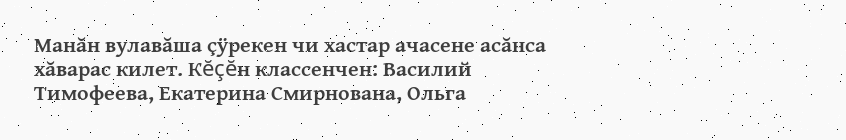Манăн вулавăша çÿрекен чи хастар ачасене асăнса хăварас килет. Кĕçĕн классенчен: Василий Тимофеева, Екатерина Смирнована, Ольга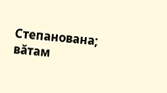Степанована; вăтам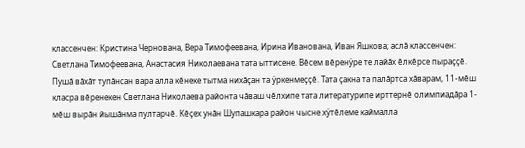классенчен: Кристина Чернована, Вера Тимофеевана, Ирина Иванована, Иван Яшкова; аслă классенчен: Светлана Тимофеевана, Анастасия Николаевана тата ыттисене. Вĕсем вĕренÿре те лайăх ĕлкĕрсе пыраççĕ. Пушă вăхăт тупăнсан вара алла кĕнеке тытма нихăçан та ÿркенмеççĕ. Тата çакна та палăртса хăварам, 11-мĕш класра вĕренекен Светлана Николаева районта чăваш чĕлхипе тата литературипе ирттернĕ олимпиадăра 1-мĕш вырăн йышăнма пултарчĕ. Кĕçех унăн Шупашкара район чысне хÿтĕлеме каймалла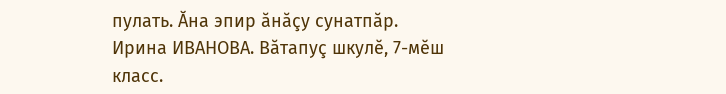пулать. Ăна эпир ăнăçу сунатпăр.
Ирина ИВАНОВА. Вăтапуç шкулĕ, 7-мĕш класс.